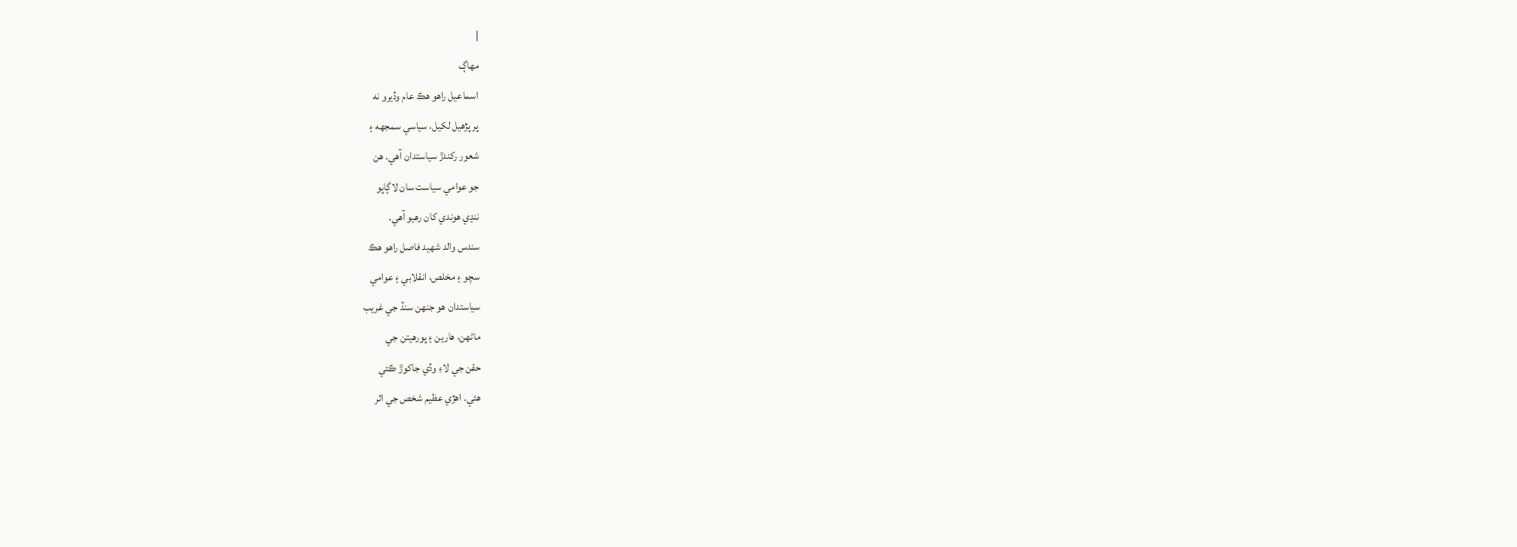|
مهاڳ
اسماعيل راهو هڪ عام وڏيرو نه
پر پڙهيل لکيل، سياسي سمجهه ۽
شعور رکندڙ سياستدان آهي. هن
جو عوامي سياست سان لاڳاپو
ننڍي هوندي کان رهيو آهي.
سندس والد شهيد فاصل راهو هڪ
سچو ۽ مخلص، انقلابي ۽ عوامي
سياستدان هو جنهن سنڏ جي غريب
ماڻهن، هارين ۽ پورهيتن جي
حقن جي لاءِ وڏي جاکوڙ ڪئي
هئي. اهڙي عظيم شخص جي اثر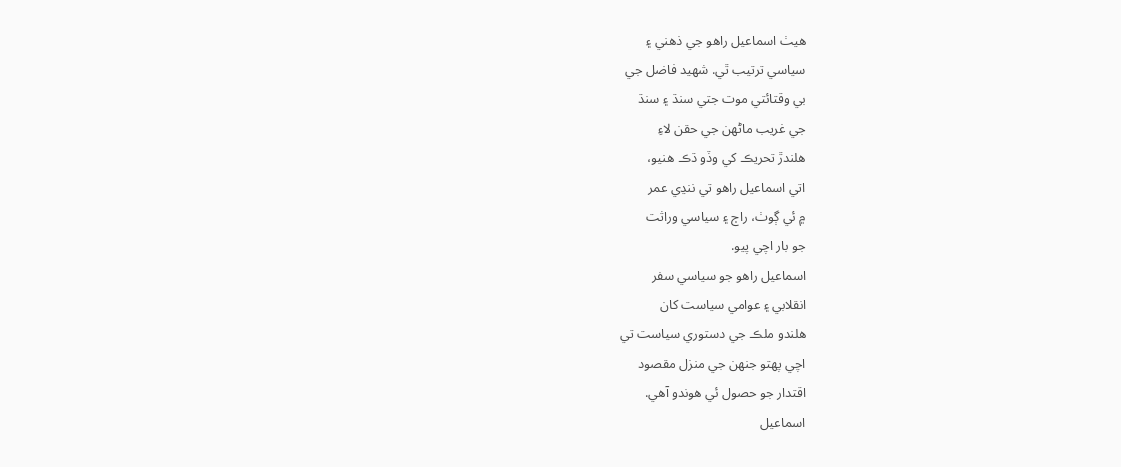هيٺ اسماعيل راهو جي ذهني ۽
سياسي ترتيب ٿي. شهيد فاضل جي
بي وقتائتي موت جتي سنڌ ۽ سنڌ
جي غريب ماڻهن جي حقن لاءِ
هلندڙ تحريڪ کي وڏو ڌڪ هنيو،
اتي اسماعيل راهو تي ننڍي عمر
۾ ئي ڳوٺ، راڄ ۽ سياسي وراثت
جو بار اچي پيو.
اسماعيل راهو جو سياسي سفر
انقلابي ۽ عوامي سياست کان
هلندو ملڪ جي دستوري سياست تي
اچي پهتو جنهن جي منزل مقصود
اقتدار جو حصول ئي هوندو آهي.
اسماعيل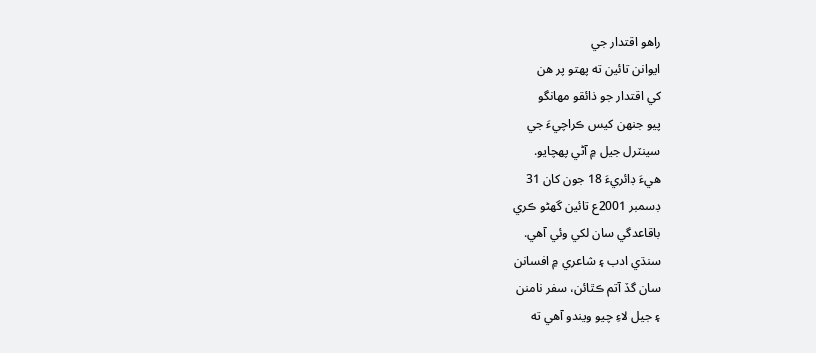راهو اقتدار جي
ايوانن تائين ته پهتو پر هن
کي اقتدار جو ذائقو مهانگو
پيو جنهن کيس ڪراچيءَ جي
سينٽرل جيل ۾ آڻي پهچايو.
هيءَ ڊائريءَ 18 جون کان 31
ڊسمبر 2001ع تائين گهڻو ڪري
باقاعدگي سان لکي وئي آهي.
سنڌي ادب ۽ شاعري ۾ افسانن
سان گڏ آتم ڪٿائن، سفر نامنن
۽ جيل لاءِ چيو ويندو آهي ته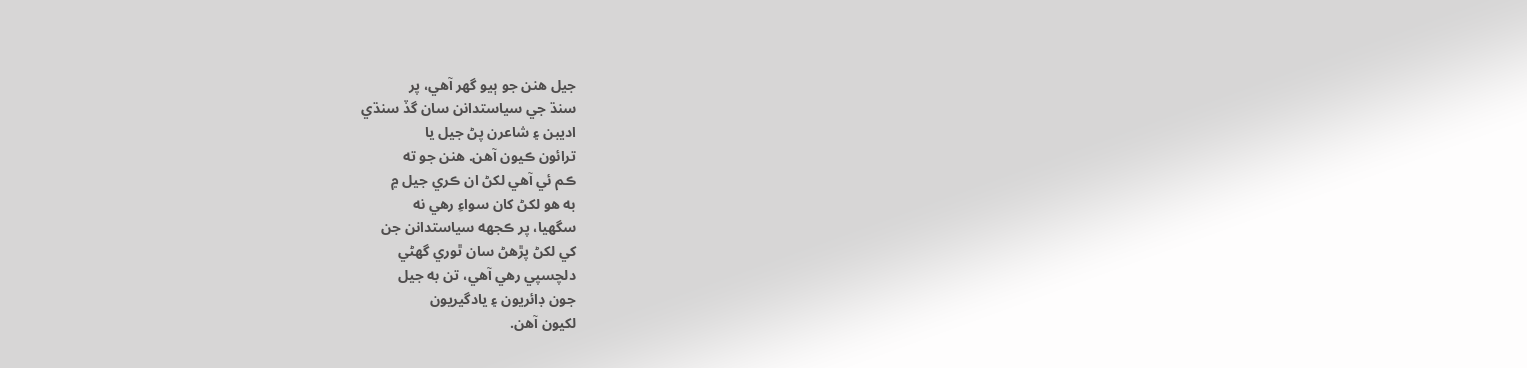جيل هنن جو ٻيو گهر آهي، پر
سنڌ جي سياستدانن سان گڏ سنڌي
اديبن ۽ شاعرن پڻ جيل يا
ترائون ڪيون آهن. هنن جو ته
ڪم ئي آهي لکڻ ان ڪري جيل ۾
به هو لکڻ کان سواءِ رهي نه
سگهيا، پر ڪجهه سياستدانن جن
کي لکڻ پڙهڻ سان ٿوري گهڻي
دلچسپي رهي آهي، تن به جيل
جون ڊائريون ۽ يادگيريون
لکيون آهن.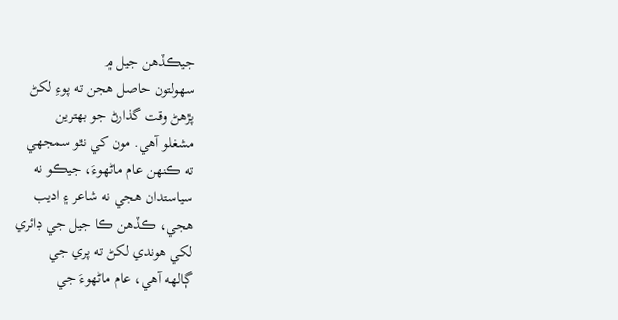جيڪڏهن جيل ۾
سهولتون حاصل هجن ته پوءِ لکڻ
پڙهڻ وقت گذارڻ جو بهترين
مشغلو آهي. مون کي نٿو سمجهي
ته ڪنهن عام ماڻهوءَ، جيڪو نه
سياستدان هجي نه شاعر ۽ اديب
هجي، ڪڏهن ڪا جيل جي ڊائري
لکي هوندي لکڻ ته پري جي
ڳالهه آهي، عام ماڻهوءَ جي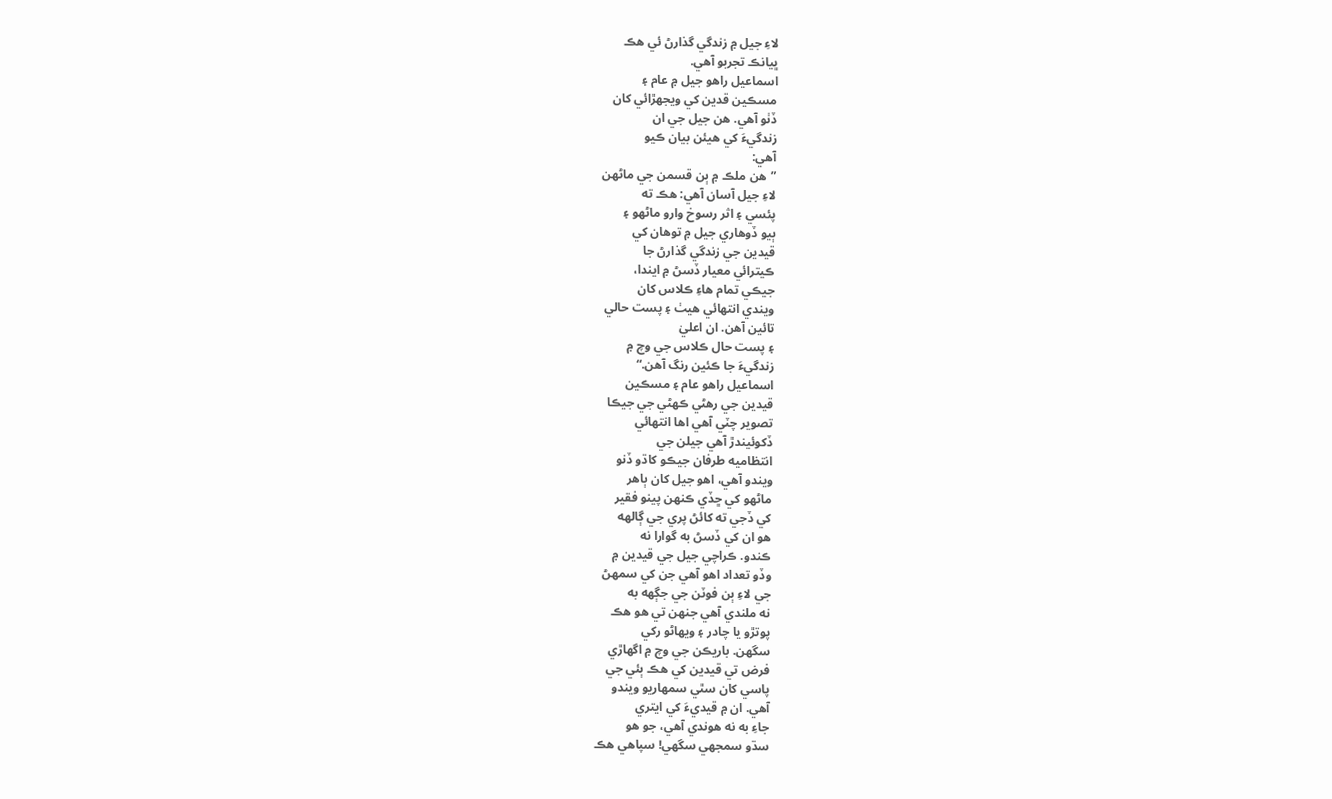لاءِ جيل ۾ زندگي گذارڻ ئي هڪ
ڀيانڪ تجربو آهي.
اسماعيل راهو جيل ۾ عام ۽
مسڪين قدين کي ويجهڙائي کان
ڏٺو آهي. هن جيل جي ان
زندگيءَ کي هيئن بيان ڪيو
آهي:
”هن ملڪ ۾ ٻن قسمن جي ماڻهن
لاءِ جيل آسان آهي: هڪ ته
پئسي ۽ اثر رسوخ وارو ماڻهو ۽
ٻيو ڏوهاري جيل ۾ توهان کي
قيدين جي زندگي گذارڻ جا
ڪيترائي معيار ڏسڻ ۾ ايندا،
جيڪي تمام هاءِ ڪلاس کان
ويندي انتهائي هيٺ ۽ پست حالي
تائين آهن. ان اعليٰ
۽ پست حال ڪلاس جي وچ ۾
زندگيءَ جا ڪئين رنگ آهن.“
اسماعيل راهو عام ۽ مسڪين
قيدين جي رهڻي ڪهڻي جي جيڪا
تصوير چٽي آهي اها انتهائي
ڏکوئيندڙ آهي جيلن جي
انتظاميه طرفان جيڪو کاڌو ڏنو
ويندو آهي، اهو جيل کان ٻاهر
ماڻهو کي ڇڏي ڪنهن پينو فقير
کي ڏجي ته کائڻ پري جي ڳالهه
هو ان کي ڏسڻ به گوارا نه
ڪندو. ڪراچي جيل جي قيدين ۾
وڏو تعداد اهو آهي جن کي سمهڻ
جي لاءِ ٻن فوٽن جي جڳهه به
نه ملندي آهي جنهن تي هو هڪ
پوتڙو يا چادر ۽ ويهاڻو رکي
سگهن. باريڪن جي وچ ۾ اگهاڙي
فرض تي قيدين کي هڪ ٻئي جي
پاسي کان سٿي سمهاريو ويندو
آهي. ان ۾ قيديءَ کي ايتري
جاءِ به نه هوندي آهي، جو هو
سڌو سمجهي سگهي! سپاهي هڪ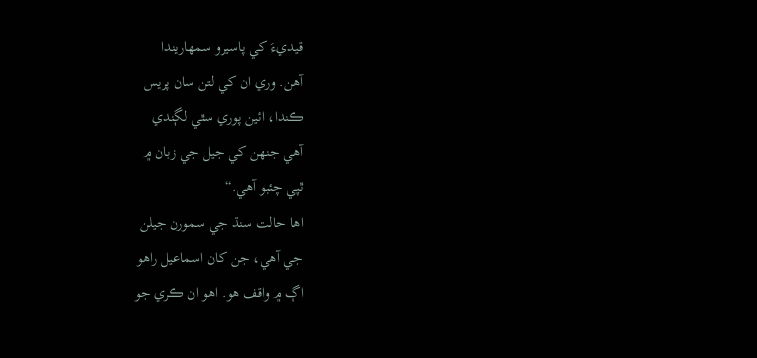قيديءَ کي پاسيرو سمهاريندا
آهن. وري ان کي لتن سان پريس
ڪندا، ائين پوري سٿي لڳندي
آهي جنهن کي جيل جي زبان ۾
ٿپي چئبو آهي.“
اها حالت سنڌ جي سمورن جيلن
جي آهي، جن کان اسماعيل راهو
اڳ ۾ واقف هو. اهو ان ڪري جو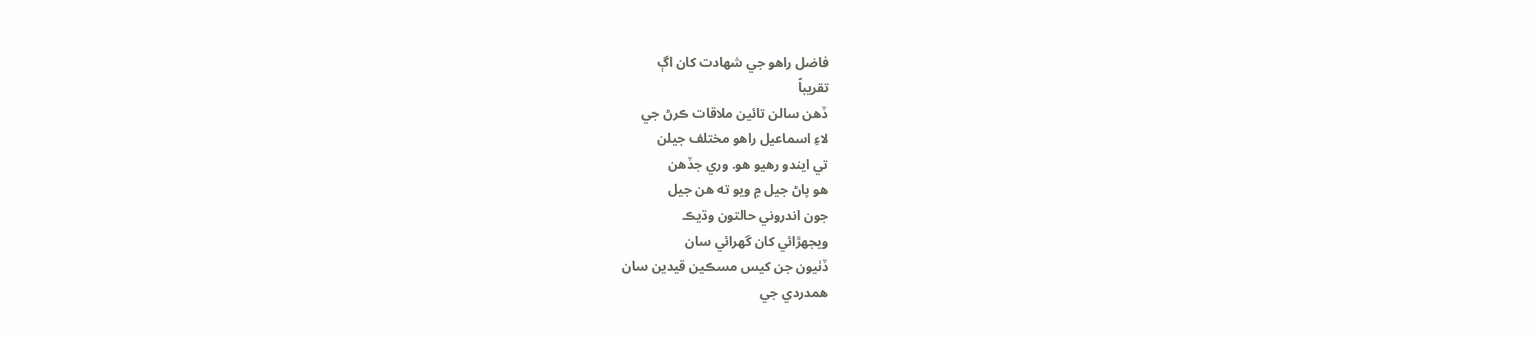فاضل راهو جي شهادت کان اڳ
تقريباً
ڏهن سالن تائين ملاقات ڪرڻ جي
لاءِ اسماعيل راهو مختلف جيلن
تي ايندو رهيو هو. وري جڏهن
هو پاڻ جيل ۾ ويو ته هن جيل
جون اندروني حالتون وڌيڪ
ويجهڙائي کان گهرائي سان
ڏٺيون جن کيس مسڪين قيدين سان
همدردي جي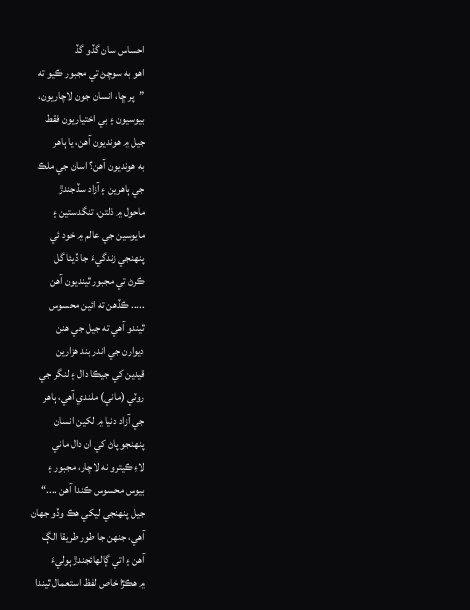احساس سان گڏو گڏ
اهو به سوچڻ تي مجبور ڪيو ته
”پر ڇا، انسان جون لاچاريون،
بيوسيون ۽ بي اختياريون فقط
جيل ۾ هونديون آهن، يا ٻاهر
به هونديون آهن؟ اسان جي ملڪ
جي ٻاهرين ۽ آزاد سڏجندڙ
ماحول ۾ ذلتن، تنگدستين ۽
مايوسين جي عالم ۾ خود ئي
پنهنجي زندگيءَ جا ڏيئا گل
ڪرڻ تي مجبور ٿينديون آهن
..... ڪڏهن ته ائين محسوس
ٿيندو آهي ته جيل جي هنن
ديوارن جي اندر بند هزارين
قيدين کي جيڪا دال ۽ لنگر جي
روٽي (ماني) ملندي آهي، ٻاهر
جي آزاد دنيا ۾ لکين انسان
پنهنجو پاڻ کي ان دال ماني
لاءِ ڪيترو نه لاچار، مجبور ۽
بيوس محسوس ڪندا آهن ....“
جيل پنهنجي ليکي هڪ وڏو جهان
آهي، جنهن جا طور طريقا الڳ
آهن ۽ اتي ڳالهائجندڙ ٻوليءَ
۾ هڪڙا خاص لفظ استعمال ٿيندا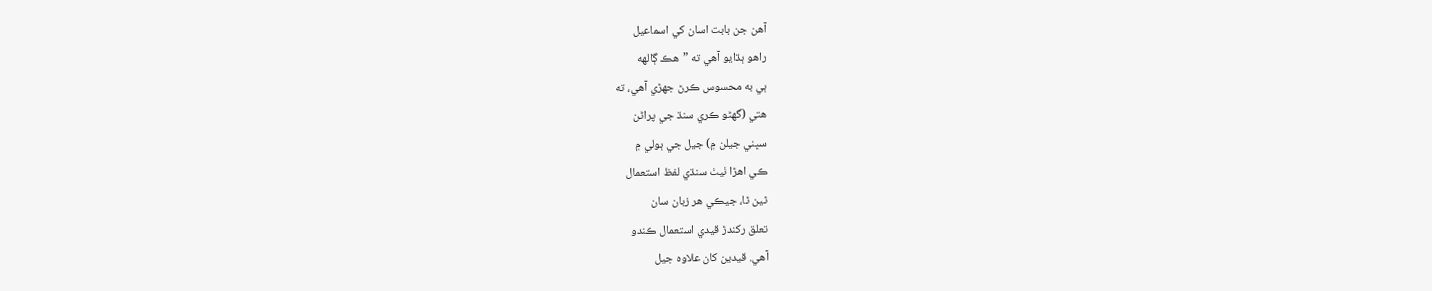آهن جن بابت اسان کي اسماعيل
راهو ٻڌايو آهي ته ”هڪ ڳالهه
ٻي به محسوس ڪرڻ جهڙي آهي، ته
هتي (گهڻو ڪري سنڌ جي پراڻن
سڀني جيلن ۾) جيل جي ٻولي ۾
ڪي اهڙا ٺيٺ سنڌي لفظ استعمال
ٿين ٿا، جيڪي هر زبان سان
تعلق رکندڙ قيدي استعمال ڪندو
آهي. قيدين کان علاوه جيل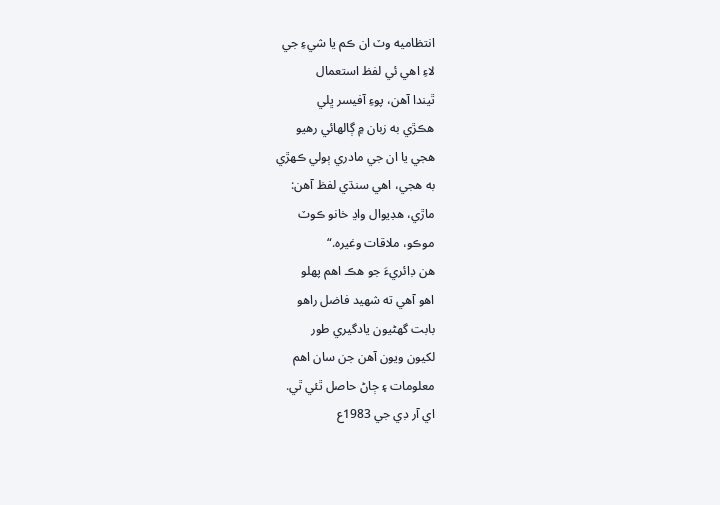انتظاميه وٽ ان ڪم يا شيءِ جي
لاءِ اهي ئي لفظ استعمال
ٿيندا آهن، پوءِ آفيسر ڀلي
هڪڙي به زبان ۾ ڳالهائي رهيو
هجي يا ان جي مادري ٻولي ڪهڙي
به هجي، اهي سنڌي لفظ آهن:
ماڙي، هڊيوال واڍ خانو ڪوٽ
موڪو، ملاقات وغيره.“
هن ڊائريءَ جو هڪ اهم پهلو
اهو آهي ته شهيد فاضل راهو
بابت گهڻيون يادگيري طور
لکيون ويون آهن جن سان اهم
معلومات ۽ ڄاڻ حاصل ٿئي ٿي.
اي آر ڊي جي 1983ع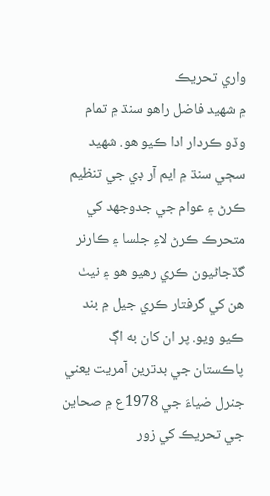واري تحريڪ
۾ شهيد فاضل راهو سنڌ ۾ تمام
وڏو ڪردار ادا ڪيو هو. شهيد
سڄي سنڌ ۾ ايم آر ڊي جي تنظيم
ڪرڻ ۽ عوام جي جدوجهد کي
متحرڪ ڪرڻ لاءِ جلسا ۽ ڪارنر
گڏجاڻيون ڪري رهيو هو ۽ نيٺ
هن کي گرفتار ڪري جيل ۾ بند
ڪيو ويو. پر ان کان به اڳ
پاڪستان جي بدترين آمريت يعني
جنرل ضياءَ جي 1978ع ۾ صحاين
جي تحريڪ کي زور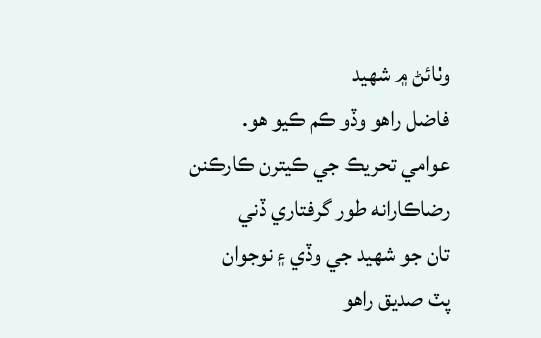وٺائڻ ۾ شهيد
فاضل راهو وڏو ڪم ڪيو هو.
عوامي تحريڪ جي ڪيترن ڪارڪنن
رضاڪارانه طور گرفتاري ڏني
تان جو شهيد جي وڏي ۽ نوجوان
پٽ صديق راهو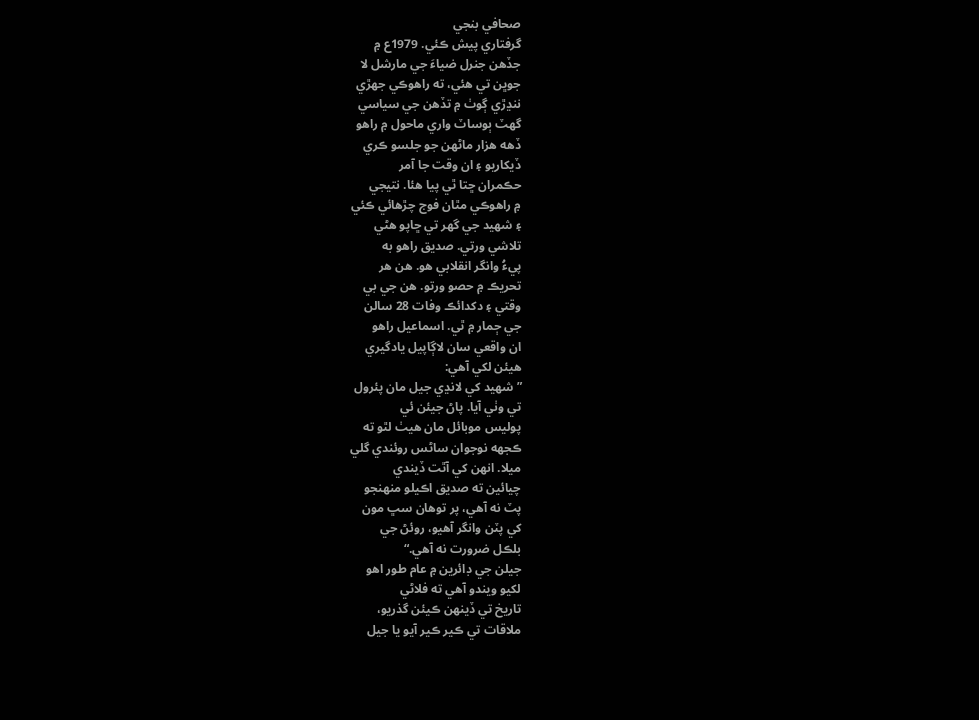صحافي بنجي
گرفتاري پيش ڪئي. 1979ع ۾
جڏهن جنرل ضياءَ جي مارشل لا
جوڀن تي هئي، ته راهوڪي جهڙي
ننڍڙي ڳوٺ ۾ تڏهن جي سياسي
گهٽ ٻوساٽ واري ماحول ۾ راهو
ڏهه هزار ماڻهن جو جلسو ڪري
ڏيکاريو ۽ ان وقت جا آمر
حڪمران ڇتا ٿي پيا هئا. نتيجي
۾ راهوڪي مٿان فوج چڙهائي ڪئي
۽ شهيد جي گهر تي ڇاپو هڻي
تلاشي ورتي. صديق راهو به
پيءُ وانگر انقلابي هو. هن هر
تحريڪ ۾ حصو ورتو. هن جي بي
وقتي ۽ دکدائڪ وفات 28 سالن
جي ڄمار ۾ ٿي. اسماعيل راهو
ان واقعي سان لاڳاپيل يادگيري
هيئن لکي آهي:
”شهيد کي لانڍي جيل مان پئرول
تي وٺي آيا. پاڻ جيئن ئي
پوليس موبائل مان هيٺ لٿو ته
ڪجهه نوجوان ساڻس روئندي گلي
ميلا. انهن کي آٿت ڏيندي
چيائين ته صديق اڪيلو منهنجو
پٽ نه آهي، پر توهان سڀ مون
کي پٽن وانگر آهيو، روئڻ جي
بلڪل ضرورت نه آهي.“
جيلن جي ڊائرين ۾ عام طور اهو
لکيو ويندو آهي ته فلاڻي
تاريخ تي ڏينهن ڪيئن گذريو،
ملاقات تي ڪير ڪير آيو يا جيل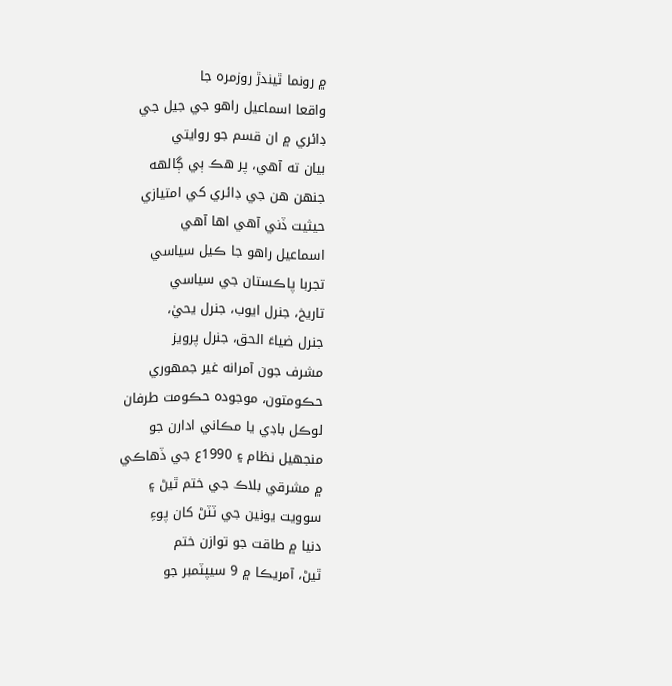۾ رونما ٿيندڙ روزمره جا
واقعا اسماعيل راهو جي جيل جي
ڊائري ۾ ان قسم جو روايتي
بيان ته آهي، پر هڪ ٻي ڳالهه
جنهن هن جي ڊائري کي امتيازي
حيثيت ڏني آهي اها آهي
اسماعيل راهو جا ڪيل سياسي
تجربا پاڪستان جي سياسي
تاريخ، جنرل ايوب، جنرل يحيٰ،
جنرل ضياءَ الحق، جنرل پرويز
مشرف جون آمرانه غير جمهوري
حڪومتون، موجوده حڪومت طرفان
لوڪل باڊي يا مڪاني ادارن جو
منجهيل نظام ۽ 1990ع جي ڏهاڪي
۾ مشرقي بلاڪ جي ختم ٿيڻ ۽
سوويت يونين جي ٽٽڻ کان پوءِ
دنيا ۾ طاقت جو توازن ختم
ٿيڻ، آمريڪا ۾ 9 سيپٽمبر جو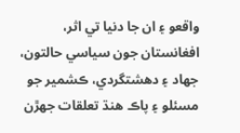واقعو ۽ ان جا دنيا تي اثر،
افغانستان جون سياسي حالتون،
جهاد ۽ دهشتگردي، ڪشمير جو
مسئلو ۽ پاڪ هنڌ تعلقات جهڙن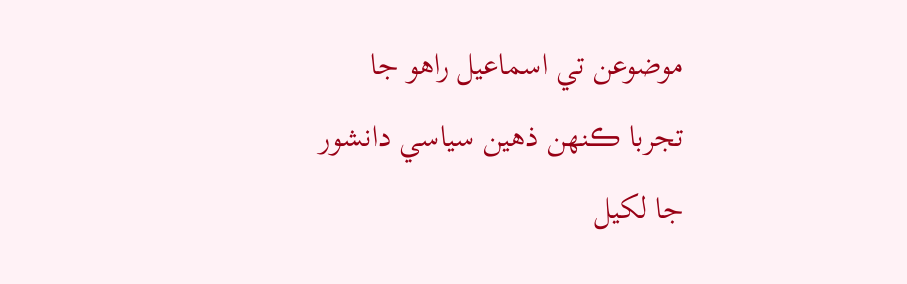موضوعن تي اسماعيل راهو جا
تجربا ڪنهن ذهين سياسي دانشور
جا لکيل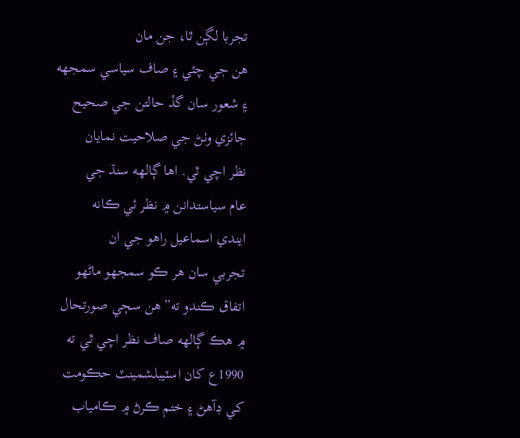تجربا لڳن ٿا، جن مان
هن جي چٽي ۽ صاف سياسي سمجهه
۽ شعور سان گڏ حالتن جي صحيح
جائزي وٺڻ جي صلاحيت نمايان
نظر اچي ٿي. اها ڳالهه سنڌ جي
عام سياستدانن ۾ نظر ئي ڪانه
ايندي اسماعيل راهو جي ان
تجربي سان هر ڪو سمجهو ماڻهو
اتفاق ڪندو ته”هن سڄي صورتحال
۾ هڪ ڳالهه صاف نظر اچي ٿي ته
1990ع کان اسٽيبلشمينٽ حڪومت
کي ڊآهڻ ۽ ختم ڪرڻ ۾ ڪامياب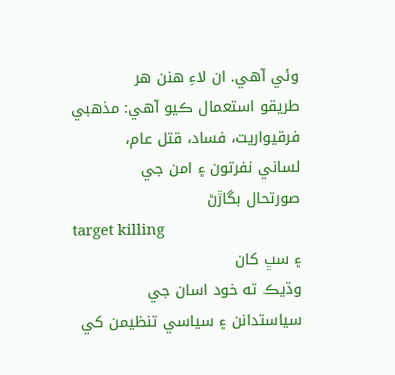وئي آهي. ان لاءِ هنن هر
طريقو استعمال ڪيو آهي: مذهبي
فرقيواريت، فساد، قتل عام،
لساني نفرتون ۽ امن جي
صورتحال بگاڙڻ
target killing
۽ سڀ کان
وڌيڪ ته خود اسان جي
سياستدانن ۽ سياسي تنظيمن کي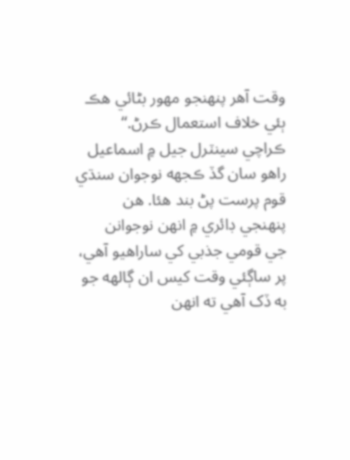وقت آهر پنهنجو مهور بڻائي هڪ
ٻئي خلاف استعمال ڪرڻ.“
ڪراچي سينٽرل جيل ۾ اسماعيل
راهو سان گڏ ڪجهه نوجوان سنڌي
قوم پرست پڻ بند هئا. هن
پنهنجي ڊائري ۾ انهن نوجوانن
جي قومي جذبي کي ساراهيو آهي،
پر ساڳئي وقت کيس ان ڳالهه جو
به ڏک آهي ته انهن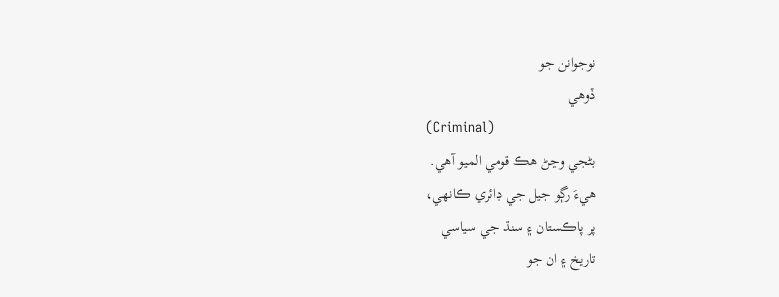نوجوانن جو
ڏوهي
(Criminal)
بڻجي وڃڻ هڪ قومي الميو آهي.
هيءَ رڳو جيل جي ڊائري ڪانهي،
پر پاڪستان ۽ سنڌ جي سياسي
تاريخ ۽ ان جو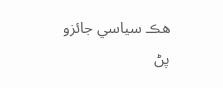هڪ سياسي جائزو
پڻ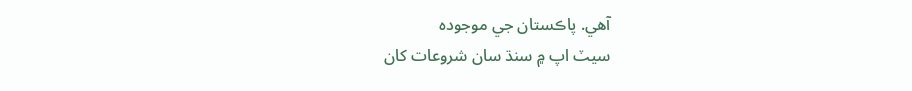آهي. پاڪستان جي موجوده
سيٽ اپ ۾ سنڌ سان شروعات کان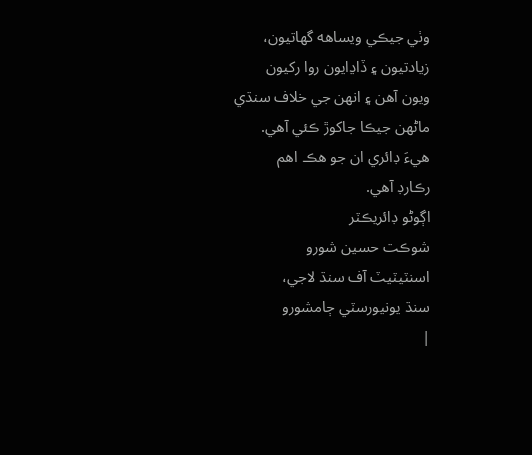وٺي جيڪي ويساهه گهاتيون،
زيادتيون ۽ ڏاڍايون روا رکيون
ويون آهن ۽ انهن جي خلاف سنڌي
ماڻهن جيڪا جاکوڙ ڪئي آهي.
هيءَ ڊائري ان جو هڪ اهم
رڪارڊ آهي.
اڳوڻو ڊائريڪٽر
شوڪت حسين شورو
اسنٽيٽيٽ آف سنڌ لاجي،
سنڌ يونيورسٽي ڄامشورو
|